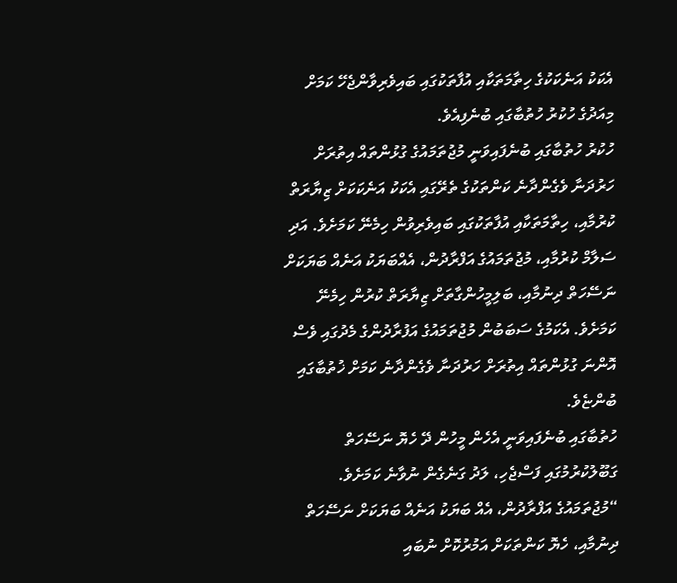އެކަކު އަނެކަކުގެ ހިތާމަތަކާއި އުފާތަކުގައި ބައިވެރިވާންޖެހޭ ކަމަށް މިއަދުގެ ހުކުރު ހުތުބާގައި ބުނެފިއެވެ.
ހުކުރު ހުތުބާގައި ބުނެފައިވަނީ މުޖުތަމައުގެ ގުޅުންތައް އިތުރަށް ހަރުދަނާ ވެގެންދާނެ ކަންތަކުގެ ތެރޭގައި އެކަކު އަނެކަކަށް ޒިޔާރަތް ކުރުމާއި، ހިތާމަތަކާއި އުފާތަކުގައި ބައިވެރިވުން ހިމެނޭ ކަމަށެވެ. އަދި ސަލާމް ކުރުމާއި، މުޖުތަމައުގެ އަފްރާދުން، އެއްބަޔަކު އަނެއް ބަޔަކަށް ނަސޭހަތް ދިނުމާއި، ބަލިމީހުންގާތަށް ޒިޔާރަތް ކުރުން ހިމެނޭ ކަމަށެވެ. އެކަމުގެ ސަބަބުން މުޖުތަމައުގެ އަފުރާދުންގެ މެދުގައި ވެސް އޮންނަ ގުޅުންތައް އިތުރަށް ހަރުދަނާ ވެގެންދާނެ ކަމަށް ޚުތުބާގައި ބުންޏެވެ.
ހުތުބާގައި ބުނެފައިވަނީ އެހެން މީހުން ދޭ ހެޔޮ ނަސޭހަތް ގަބޫލުކުރުމުގައި ފަސްޖެހި، ލަދު ގަނެގެން ނުވާނެ ކަމަށެވެ.
“މުޖުތަމައުގެ އަފްރާދުން، އެއް ބަޔަކު އަނެއް ބަޔަކަށް ނަސޭހަތް ދިނުމާއި، ހެޔޮ ކަންތަކަށް އަމުރުކޮށް ނުބައި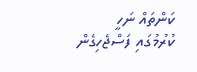ކަންތައް ނަހީ ކުރުމުގައި ފަސްޖެހިގެން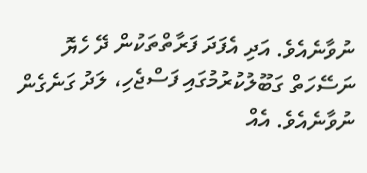ނުވާނެއެވެ. އަދި އެފަދަ ފަރާތްތަކުން ދޭ ހެޔޮ ނަސޭހަތް ގަބޫލުކުރުމުގައި ފަސްޖެހި، ލަދު ގަނެގެން ނުވާނެއެވެ. އެއް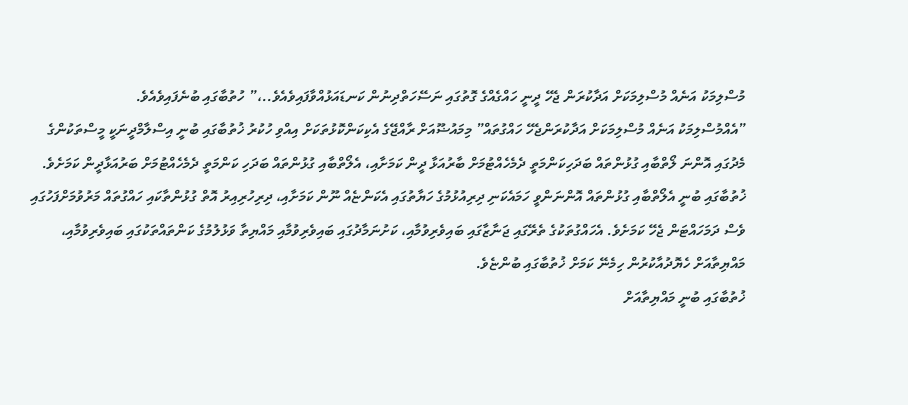މުސްލިމަކު އަނެއް މުސްލިމަކަށް އަދާކުރަން ޖެހޭ ދީނީ ހައްގެއްގެ ގޮތުގައި ނަސޭހަތްދިނުން ކަނޑައަޅުއްވާފައިވެއެވެ..،” ހުތުބާގައި ބުނެފައިވެއެވެ.
”އެއްމުސްލިމަކު އަނެއް މުސްލިމަކަށް އަދާކުރަންޖެހޭ ހައްގުތައް” މިމައުޟޫއަށް ރާއްޖޭގެ އެކިކަންކޮޅުތަކަށް އިއްވި ހުކުރު ޚުތުބާގައި ބުނީ އިސްލާމްދީނަކީ މީސްތަކުންގެ މެދުގައި އޮންނަ ލޯތްބާއި ގުޅުންތައް ބަދަހިކަންމަތީ ދެމެހެއްޓުމަށް ބާރުއަޅާ ދީން ކަމަށާއި، އެލޯތްބާއި ގުޅުންތައް ބަދަހި ކަންމަތީ ދެމެހެއްޓުމަށް ބަރުއަޅާދީން ކަމަށެވެ.
ޚުތުބާގައި ބުނީ އެލޯތްބާއި ގުޅުންތައް އޮންނަންވީ ހަމައެކަނި ދިރިއުޅުމުގެ ހަޔާތުގައި އެކަންޏެއް ނޫން ކަމަށާއި، ދިރިހުރިއިރު އޮތް ގުޅުންތާކައި ހައްގުތައް މަރުވުމަށްފަހުގައި ވެސް ދަމަހައްޓަން ޖެހޭ ކަމަށެވެ. އެހައްގުތަކުގެ ތެރޭގައި ޖަނާޒާގައި ބައިވެރިވުމާއި، ކަށުނަމާދުގައި ބައިވެރިވުމާއި މައްޔިތާ ވަޅުލުމުގެ ކަންތައްތަކުގައި ބައިވެރިވުމާއި، މައްޔިތާއަށް ހެޔޮދުއާކުރުން ހިމެނޭ ކަމަށް ޚުތުބާގައި ބުންޏެވެ.
ޚުތުބާގައި ބުނީ މައްޔިތާއަށް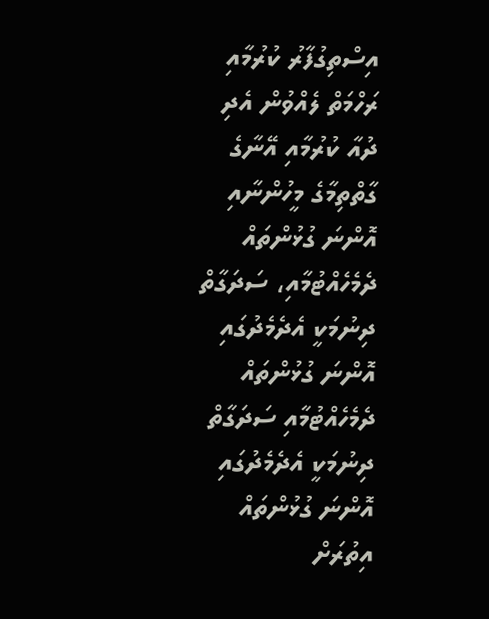އިސްތިގުފާރު ކުރުމާއި ރަހްމަތް ލެއްވުން އެދި ދުއާ ކުރުމާއި އޭނާގެ ގާތްތިމާގެ މީހުންނާއި އޮންނަ ގުޅުންތައް ދެމެހެއްޓުމާއި، ސަދަގާތް ދިނުމަކީ އެދެމެދުގައި އޮންނަ ގުޅުންތައް ދެމެހެއްޓުމާއި ސަދަގާތް ދިނުމަކީ އެދެމެދުގައި އޮންނަ ގުޅުންތައް އިތުރަށް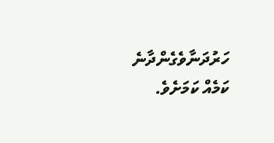ހަރުދަނާވެގެންދާނެ ކަމެއް ކަމަށެވެ.